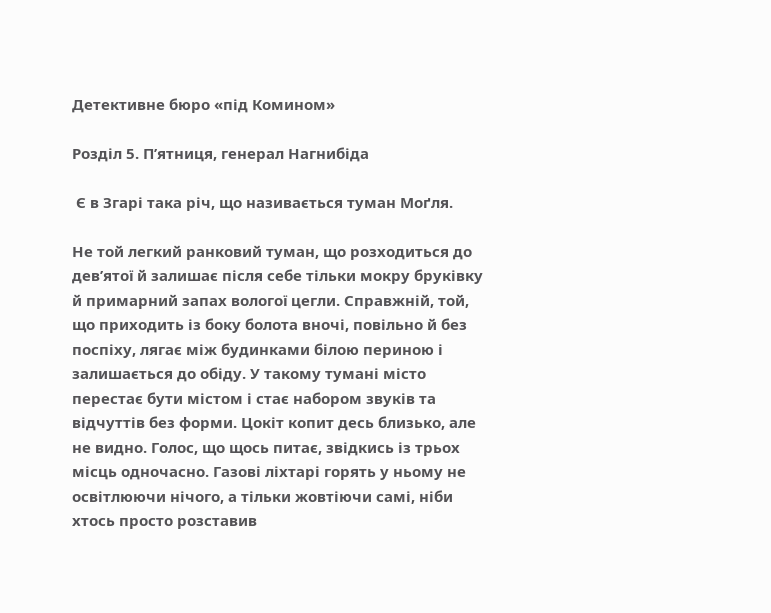Детективне бюро «під Комином»

Розділ 5. П’ятниця, генерал Нагнибіда

 Є в Згарі така річ, що називається туман Моґля.

Не той легкий ранковий туман, що розходиться до дев’ятої й залишає після себе тільки мокру бруківку й примарний запах вологої цегли. Справжній, той, що приходить із боку болота вночі, повільно й без поспіху, лягає між будинками білою периною і залишається до обіду. У такому тумані місто перестає бути містом і стає набором звуків та відчуттів без форми. Цокіт копит десь близько, але не видно. Голос, що щось питає, звідкись із трьох місць одночасно. Газові ліхтарі горять у ньому не освітлюючи нічого, а тільки жовтіючи самі, ніби хтось просто розставив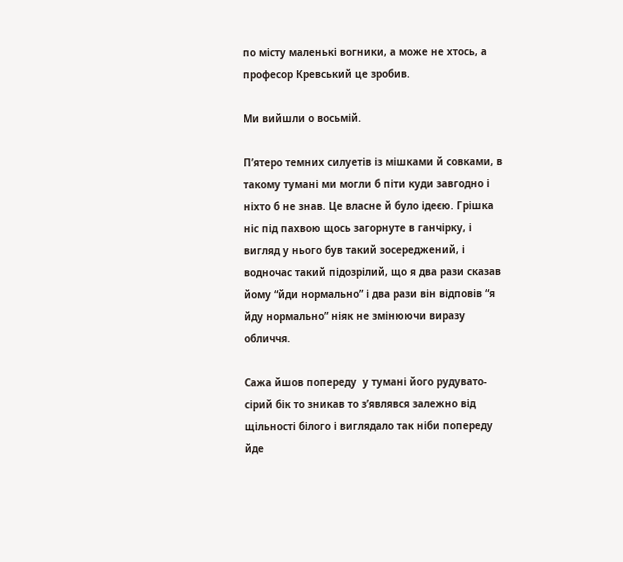по місту маленькі вогники, а може не хтось, а професор Кревський це зробив.

Ми вийшли о восьмій.

П’ятеро темних силуетів із мішками й совками, в такому тумані ми могли б піти куди завгодно і ніхто б не знав. Це власне й було ідеєю. Грішка ніс під пахвою щось загорнуте в ганчірку, і вигляд у нього був такий зосереджений, і водночас такий підозрілий, що я два рази сказав йому “йди нормально” і два рази він відповів “я йду нормально” ніяк не змінюючи виразу обличчя.

Сажа йшов попереду  у тумані його рудувато-сірий бік то зникав то з’являвся залежно від щільності білого і виглядало так ніби попереду йде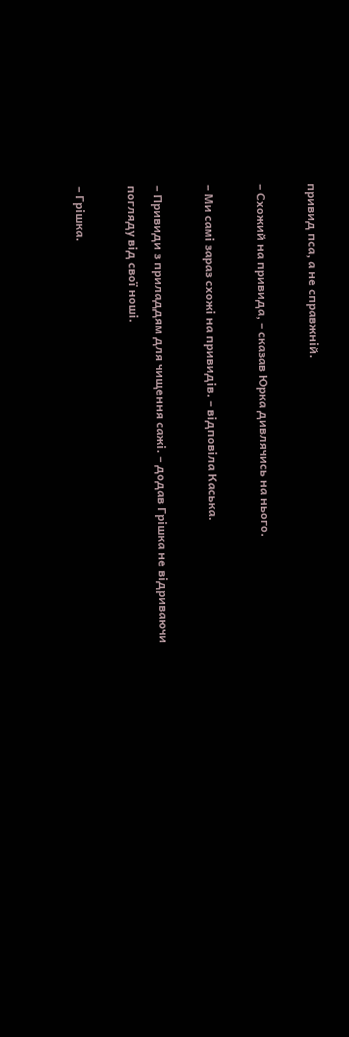привид пса, а не справжній.

– Схожий на привида, – сказав Юрка дивлячись на нього.

– Ми самі зараз схожі на привидів. – відповіла Каська.

– Привиди з приладдям для чищення сажі. – додав Грішка не відриваючи погляду від свої ноші.

– Грішка.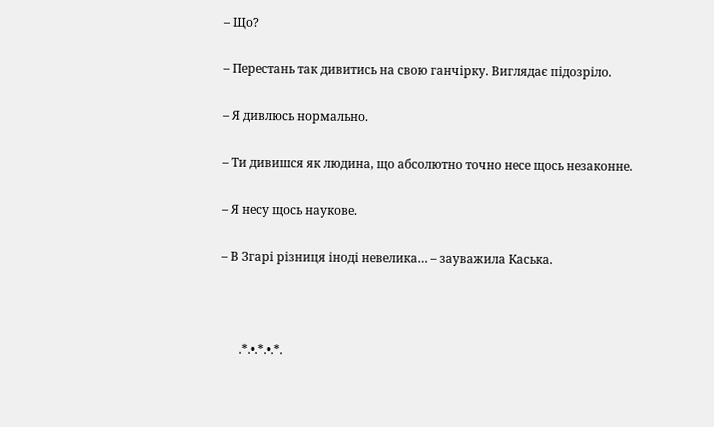– Що?

– Перестань так дивитись на свою ганчірку. Виглядає підозріло.

– Я дивлюсь нормально.

– Ти дивишся як людина, що абсолютно точно несе щось незаконне.

– Я несу щось наукове.

– В Згарі різниця іноді невелика… – зауважила Каська.



      .*.•.*.•.*.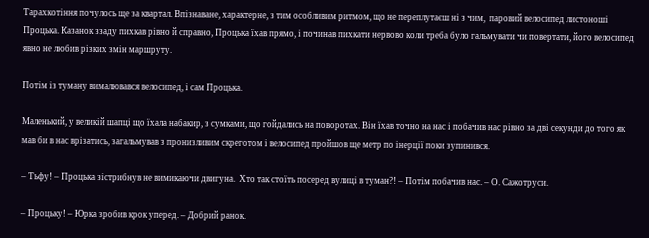Тарахкотіння почулось ще за квартал. Впізнаване, характерне, з тим особливим ритмом, що не переплутаєш ні з чим,  паровий велосипед листоноші Процька. Казанок ззаду пихкав рівно й справно, Процька їхав прямо, і починав пихкати нервово коли треба було гальмувати чи повертати, його велосипед явно не любив різких змін маршруту.

Потім із туману вималювався велосипед, і сам Процька.

Маленький, у великій шапці що їхала набакир, з сумками, що гойдались на поворотах. Він їхав точно на нас і побачив нас рівно за дві секунди до того як мав би в нас врізатись, загальмував з пронизливим скреготом і велосипед пройшов ще метр по інерції поки зупинився.

– Тьфу! – Процька зістрибнув не вимикаючи двигуна.  Хто так стоїть посеред вулиці в туман?! – Потім побачив нас. – О. Сажотруси.

– Процьку! – Юрка зробив крок уперед. – Добрий ранок.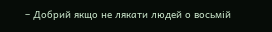– Добрий якщо не лякати людей о восьмій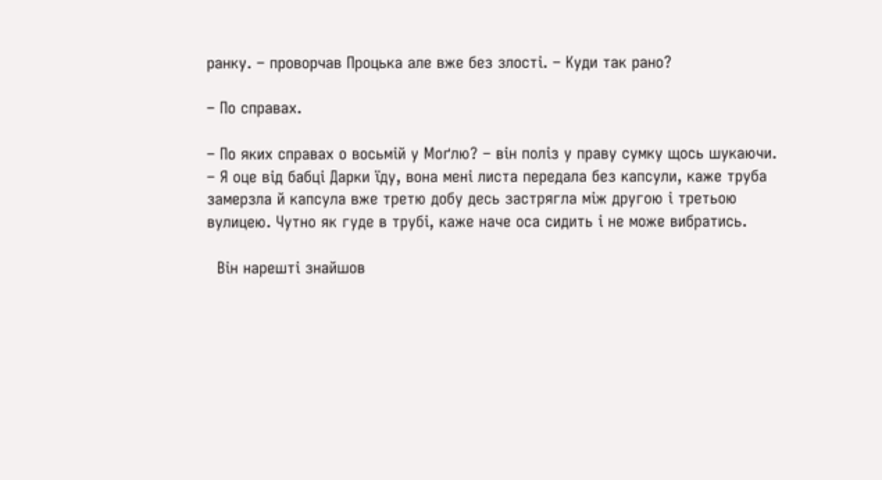ранку. – проворчав Процька але вже без злості. – Куди так рано?

– По справах.

– По яких справах о восьмій у Моґлю? – він поліз у праву сумку щось шукаючи. – Я оце від бабці Дарки їду, вона мені листа передала без капсули, каже труба замерзла й капсула вже третю добу десь застрягла між другою і третьою вулицею. Чутно як гуде в трубі, каже наче оса сидить і не може вибратись.

  Він нарешті знайшов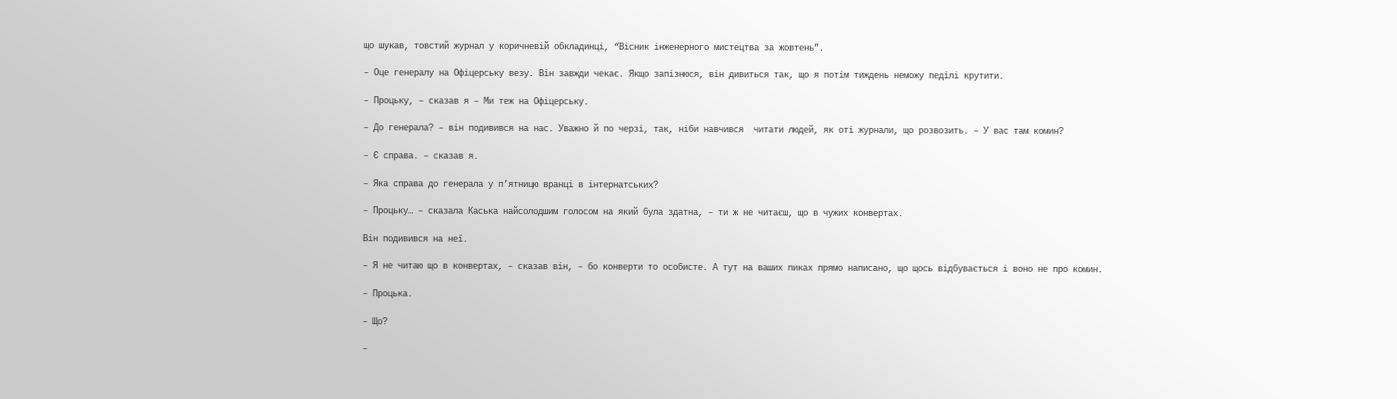що шукав, товстий журнал у коричневій обкладинці, “Вісник інженерного мистецтва за жовтень”.

– Оце генералу на Офіцерську везу. Він завжди чекає. Якщо запізнюся, він дивиться так, що я потім тиждень неможу педілі крутити.

– Процьку, – сказав я – Ми теж на Офіцерську.

– До генерала? – він подивився на нас. Уважно й по черзі, так, ніби навчився  читати людей, як оті журнали, що розвозить. – У вас там комин?

– Є справа. – сказав я.

– Яка справа до генерала у п’ятницю вранці в інтернатських?

– Процьку… – сказала Каська найсолодшим голосом на який була здатна, – ти ж не читаєш, що в чужих конвертах.

Він подивився на неї.

– Я не читаю що в конвертах, – сказав він, – бо конверти то особисте. А тут на ваших пиках прямо написано, що щось відбувається і воно не про комин.

– Процька.

– Що?

–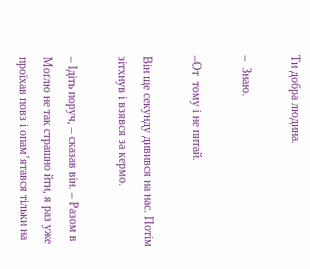Ти добра людина.

–  Знаю.

–От  тому і не питай.

Він ще секунду дивився на нас. Потім зітхнув і взявся за кермо.

– Ідіть поруч, – сказав він. – Разом в Моґлю не так страшно йти, я раз уже проїхав повз і опам’ятався тільки на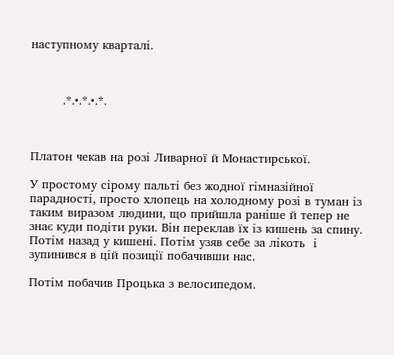наступному кварталі.



        .*.•.*.•.*.



Платон чекав на розі Ливарної й Монастирської.

У простому сірому пальті без жодної гімназійної парадності, просто хлопець на холодному розі в туман із таким виразом людини, що прийшла раніше й тепер не знає куди подіти руки. Він переклав їх із кишень за спину. Потім назад у кишені. Потім узяв себе за лікоть  і зупинився в цій позиції побачивши нас.

Потім побачив Процька з велосипедом.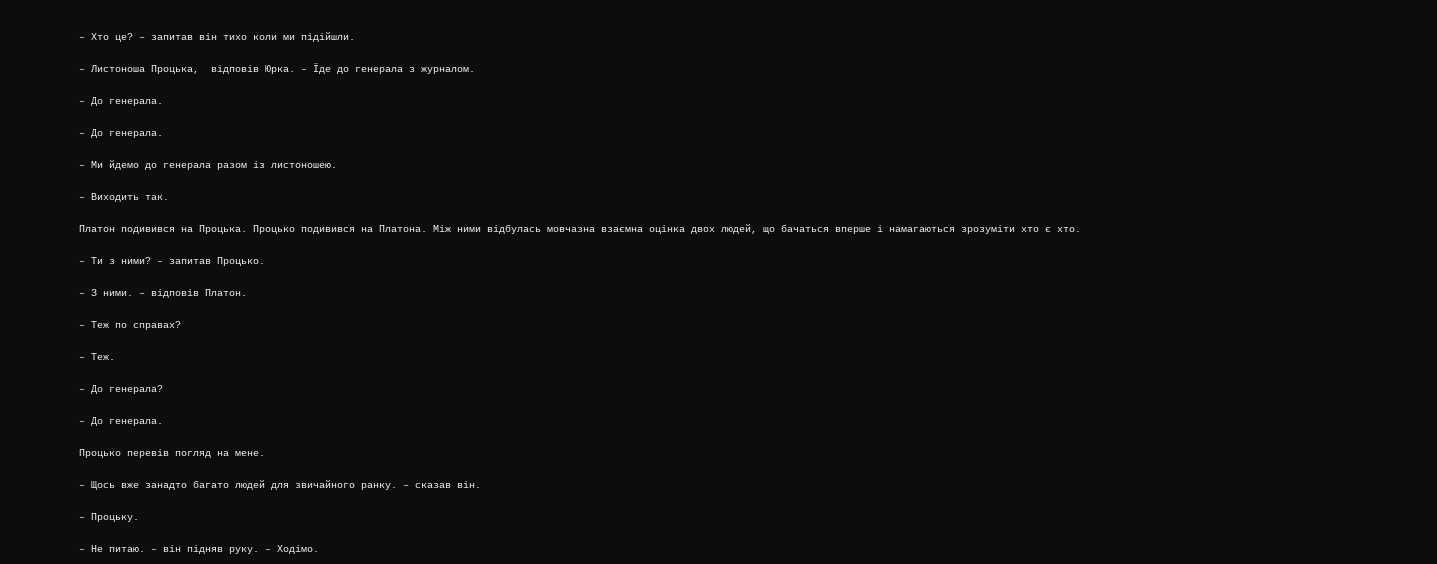– Хто це? – запитав він тихо коли ми підійшли.

– Листоноша Процька,  відповів Юрка. – Їде до генерала з журналом.

– До генерала.

– До генерала.

– Ми йдемо до генерала разом із листоношею.

– Виходить так.

Платон подивився на Процька. Процько подивився на Платона. Між ними відбулась мовчазна взаємна оцінка двох людей, що бачаться вперше і намагаються зрозуміти хто є хто.

– Ти з ними? – запитав Процько.

– З ними. – відповів Платон.

– Теж по справах?

– Теж.

– До генерала?

– До генерала.

Процько перевів погляд на мене.

– Щось вже занадто багато людей для звичайного ранку. – сказав він.

– Процьку.

– Не питаю. – він підняв руку. – Ходімо.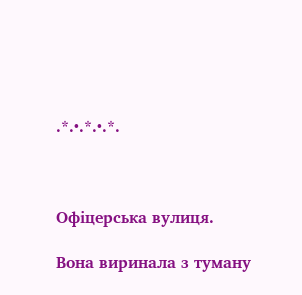.*.•.*.•.*.



Офіцерська вулиця.

Вона виринала з туману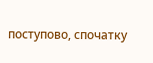поступово, спочатку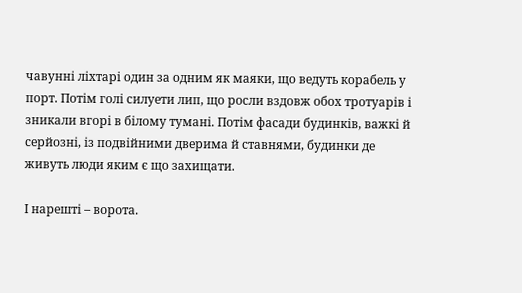чавунні ліхтарі один за одним як маяки, що ведуть корабель у порт. Потім голі силуети лип, що росли вздовж обох тротуарів і зникали вгорі в білому тумані. Потім фасади будинків, важкі й серйозні, із подвійними дверима й ставнями, будинки де живуть люди яким є що захищати.

І нарешті – ворота.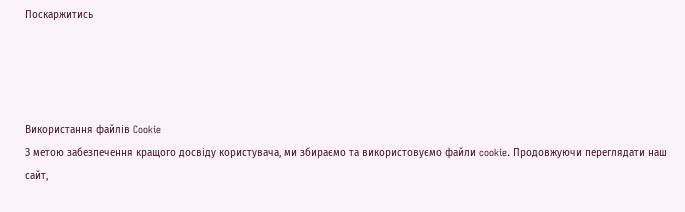Поскаржитись




Використання файлів Cookie
З метою забезпечення кращого досвіду користувача, ми збираємо та використовуємо файли cookie. Продовжуючи переглядати наш сайт,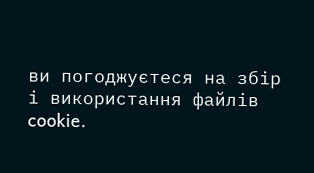ви погоджуєтеся на збір і використання файлів cookie.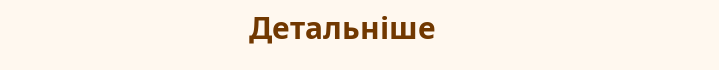Детальніше